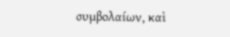συμβολαίων, καὶ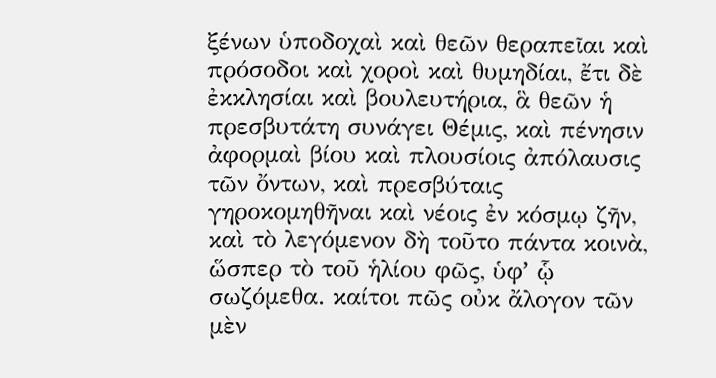ξένων ὑποδοχαὶ καὶ θεῶν θεραπεῖαι καὶ πρόσοδοι καὶ χοροὶ καὶ θυμηδίαι, ἔτι δὲ ἐκκλησίαι καὶ βουλευτήρια, ἃ θεῶν ἡ πρεσβυτάτη συνάγει Θέμις, καὶ πένησιν ἀφορμαὶ βίου καὶ πλουσίοις ἀπόλαυσις τῶν ὄντων, καὶ πρεσβύταις γηροκομηθῆναι καὶ νέοις ἐν κόσμῳ ζῆν, καὶ τὸ λεγόμενον δὴ τοῦτο πάντα κοινὰ, ὥσπερ τὸ τοῦ ἡλίου φῶς, ὑφʼ ᾧ σωζόμεθα. καίτοι πῶς οὐκ ἄλογον τῶν μὲν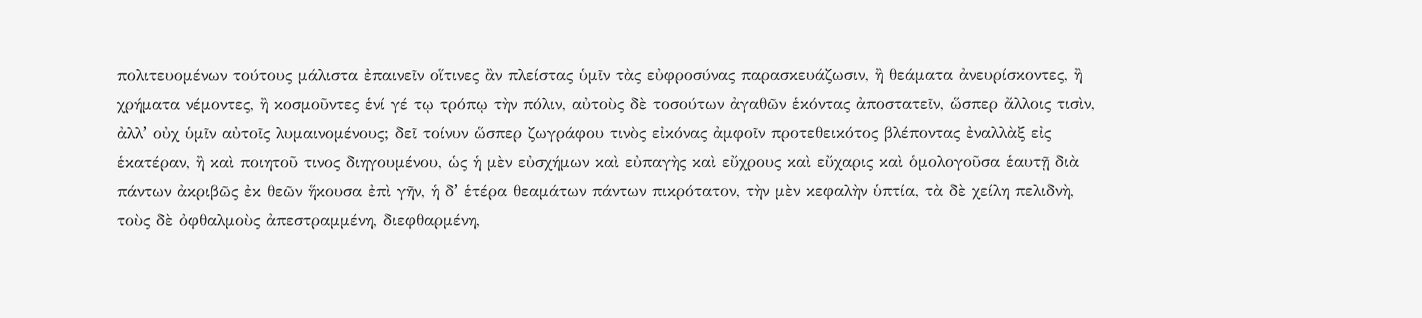πολιτευομένων τούτους μάλιστα ἐπαινεῖν οἵτινες ἂν πλείστας ὑμῖν τὰς εὐφροσύνας παρασκευάζωσιν, ἢ θεάματα ἀνευρίσκοντες, ἢ χρήματα νέμοντες, ἢ κοσμοῦντες ἑνί γέ τῳ τρόπῳ τὴν πόλιν, αὐτοὺς δὲ τοσούτων ἀγαθῶν ἑκόντας ἀποστατεῖν, ὥσπερ ἄλλοις τισὶν, ἀλλʼ οὐχ ὑμῖν αὐτοῖς λυμαινομένους; δεῖ τοίνυν ὥσπερ ζωγράφου τινὸς εἰκόνας ἀμφοῖν προτεθεικότος βλέποντας ἐναλλὰξ εἰς ἑκατέραν, ἢ καὶ ποιητοῦ τινος διηγουμένου, ὡς ἡ μὲν εὐσχήμων καὶ εὐπαγὴς καὶ εὔχρους καὶ εὔχαρις καὶ ὁμολογοῦσα ἑαυτῇ διὰ πάντων ἀκριβῶς ἐκ θεῶν ἥκουσα ἐπὶ γῆν, ἡ δʼ ἑτέρα θεαμάτων πάντων πικρότατον, τὴν μὲν κεφαλὴν ὑπτία, τὰ δὲ χείλη πελιδνὴ, τοὺς δὲ ὀφθαλμοὺς ἀπεστραμμένη, διεφθαρμένη,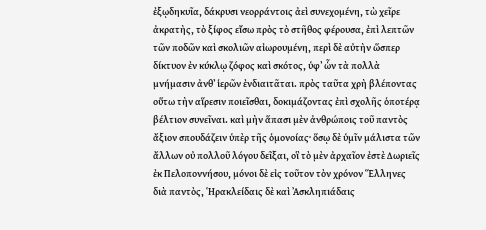ἐξῳδηκυῖα, δάκρυσι νεορράντοις ἀεὶ συνεχομένη, τὼ χεῖρε ἀκρατὴς, τὸ ξίφος εἴσω πρὸς τὸ στῆθος φέρουσα, ἐπὶ λεπτῶν τῶν ποδῶν καὶ σκολιῶν αἰωρουμένη, περὶ δὲ αὐτὴν ὥσπερ δίκτυον ἐν κύκλῳ ζόφος καὶ σκότος, ὑφʼ ὧν τὰ πολλὰ μνήμασιν ἀνθʼ ἱερῶν ἐνδιαιτᾶται. πρὸς ταῦτα χρὴ βλέποντας οὕτω τὴν αἵρεσιν ποιεῖσθαι, δοκιμάζοντας ἐπὶ σχολῆς ὁποτέρᾳ βέλτιον συνεῖναι. καὶ μὴν ἅπασι μὲν ἀνθρώποις τοῦ παντὸς ἄξιον σπουδάζειν ὑπὲρ τῆς ὁμονοίας· ὅσῳ δὲ ὑμῖν μάλιστα τῶν ἄλλων οὐ πολλοῦ λόγου δεῖξαι, οἳ τὸ μὲν ἀρχαῖον ἐστὲ Δωριεῖς ἐκ Πελοποννήσου, μόνοι δὲ εἰς τοῦτον τὸν χρόνον Ἕλληνες διὰ παντὸς, Ἡρακλείδαις δὲ καὶ Ἀσκληπιάδαις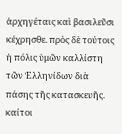ἀρχηγέταις καὶ βασιλεῦσι κέχρησθε. πρὸς δὲ τούτοις ἡ πόλις ὑμῶν καλλίστη τῶν Ἑλληνίδων διὰ πάσης τῆς κατασκευῆς. καίτοι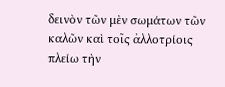δεινὸν τῶν μὲν σωμάτων τῶν καλῶν καὶ τοῖς ἀλλοτρίοις πλείω τὴν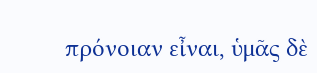πρόνοιαν εἶναι, ὑμᾶς δὲ